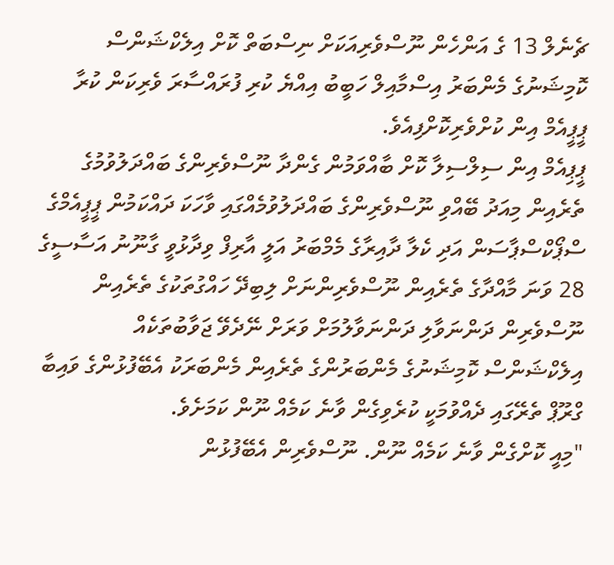ޗެނެލް 13 ގެ އަންހެން ނޫސްވެރިއަކަށް ނިސްބަތް ކޮށް އިލެކްޝަންސް ކޮމިޝަނުގެ މެންބަރު އިސްމާއިލް ހަބީބު އިއްޔެ ކުރި ފުރައްސާރަ ވެރިކަން ކުރާ ޕީޕީއެމް އިން ކުށްވެރިކޮށްފިއެވެ.
ޕީޕިއެމް އިން ސިލްސިލާ ކޮށް ބާއްވަމުން ގެންދާ ނޫސްވެރިންގެ ބައްދަލުވުމުގެ ތެރެއިން މިއަދު ބޭއްވި ނޫސްވެރިންގެ ބައްދަލުވުމެއްގައި ވާހަކަ ދައްކަމުން ޕީޕީއެމްގެ ސްޕޯކްސްޕާސަން އަދި ކެލާ ދާއިރާގެ މެމްބަރު އަލީ އާރިފް ވިދާޅުވީ ގާނޫނު އަސާސީގެ 28 ވަނަ މާއްދާގެ ތެރެއިން ނޫސްވެރިންނަށް ލިބިދޭ ހައްގުތަކުގެ ތެރެއިން ނޫސްވެރިން ދަންނަވާލި ދަންނަވާލުމަށް ވަރަށް ނޭދެވޭ ޖަވާބުތަކެއް އިލެކްޝަންސް ކޮމިޝަނުގެ މެންބަރުންގެ ތެރެއިން މެންބަރަކު އެބޭފުޅުންގެ ވައިބާ ގްރޫޕް ތެރޭގައި ދެއްވުމަކީ ކުރެވިގެން ވާނެ ކަމެއް ނޫން ކަމަށެވެ.
"މިއީ ކޮށްގެން ވާނެ ކަމެއް ނޫން. ނޫސްވެރިން އެބޭފުޅުން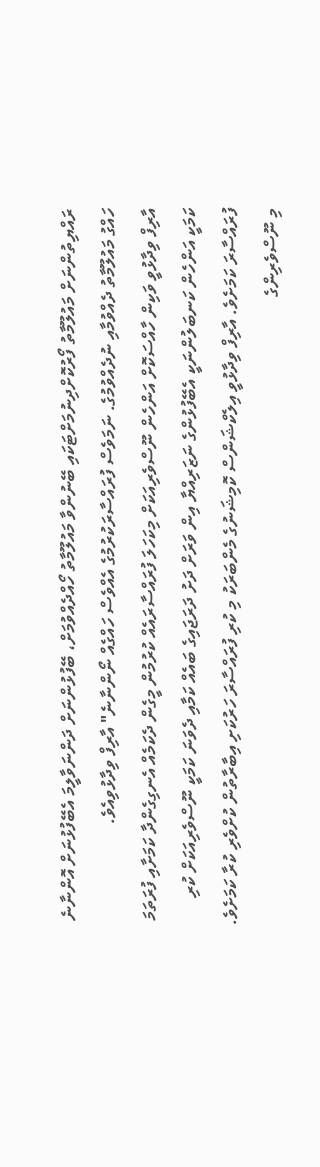ރައްޔިތުންނަށް މައުލޫމާތު ފޯރުކޮށްދިނުމަށްޓަކައި ބޭނުންވާ މައުލޫމާތު ހޯއްދެއްވުމަށް، ބޭފުޅުންނަށް ދަންނަވާލީމަ އެބޭފުޅުނަށް އޮންނާނެ ހައްގު މައުލޫމާތު ދެއްވުމާއި ނުދެއްވުމުގެ. ނަމަވެސް ފުރައްސާރަކުރުމުގެ އެއްވެސް ހައްގެއް ނޯންނާނެ" އާރިފް ވިދާޅުވިއެވެ.
އާރިފް ވިދާޅުވީ ވަކިން ހާއްސަކޮށް އަންހެން ނޫސްވެރިއަކަށް މިކަހަލަ ފުރައްސާރައެއް ކުރުމުން މީގެން ދެކަމެއް އެނގިގެންދާ ކަމަށާއި ފުރަތަމަ ކަމަކީ އަންހެން ކަނބަލުންނަކީ އެބޭފުޅުންގެ ނަޒަރިއްޔާ އިން ވަރަށް ދަށު ދަރަޖައިގެ ބައެއް ކަމާއި ދެވަނަ ކަމަކީ ނޫސްވެރިއަކަށް ކުރި ފުރައްސާރަ ކަމަށެވެ. އާރިފް ވިދާޅުވީ އިލެކްޝަންސް ކޮމިޝަނުގެ މެންބަރަކު މި ކުރި ފުރައްސާރަ ހަރުކަށި އިބާރާތުން ކުށްވެރި ކުރާ ކަމަށެވެ.
މި ނޫސްވެރިންގެ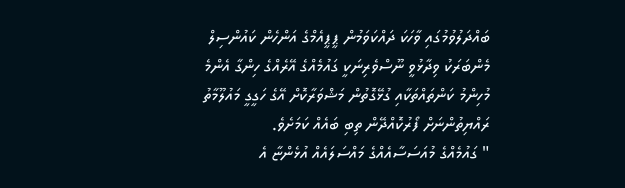ބައްދަލުވުމުގައި ވާހަކަ ދައްކަވަމުން ޕީޕީއެމްގެ އަންހެން ކައުންސިލް މެންބަރަކު ވިދާޅުވީ ނޫސްވެރިނަކީ ގައުމެއްގެ އޭރެއްގެ ހިންގާ އެންމެ މުހިންމު ކަންތައްތަކާއި ގުޅޭގޮތުން މަޝްވަރާކޮށް އޭގެ ހަގީގީ މައުލޫމާތު ރައްޔިތުންނަށް ފޯރުކޮއްދޭން ތިބި ބައެއް ކަމަށެވެ.
" ގައުމެއްގެ މުއަސަސާއެއްގެ މައްސަލައެއް އުޅެންޏާ އެ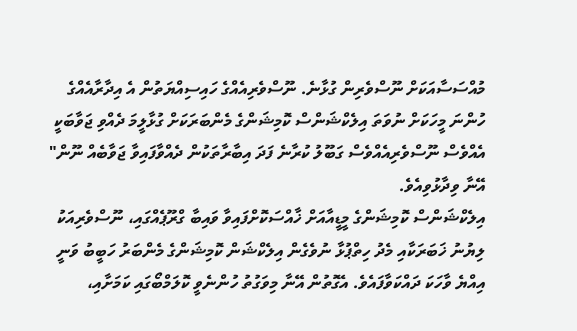މުއްސަސާއަކަށް ނޫސްވެރިން ގުޅާނެ. ނޫސްވެރިއެއްގެ ހައިސިއްޔަތުން އެ އިދާރާއެއްގެ ހުންނަ މީހަކަށް ނުވަތަ އިލެކްޝަންސް ކޮމިޝަންގެ މެންބަރަކަށް ގުޅާލީމަ ދެއްވި ޖަވާބަކީ އެއްވެސް ނޫސްވެރިއެއްވެސް ގަބޫލު ކުރާނެ ފަދަ އިބާރާތަކުން ދެއްވާފައިވާ ޖަވާބެއް ނޫން" އޭނާ ވިދާޅުވިއެވެ.
އިލެކްޝަންސް ކޮމިޝަންގެ މީޑީއާއަށް ޚާއްސަކޮށްފައިވާ ވައިބާ ގްރޫޕެއްގައި، ނޫސްވެރިއަކު ލިޔުނު ޚަބަރަކާއި މެދު ހިތްޕުޅާ ނުވެގެން އިލެކްޝަން ކޮމިޝަންގެ މެންބަރު ހަބީބު ވަނީ އިއްޔެ ވާހަކަ ދައްކަވާފައެވެ. އެގޮތުން އޭނާ މިވަގުތު ހުންނެވީ ކޮލަމްބޯގައި ކަމަށާއި،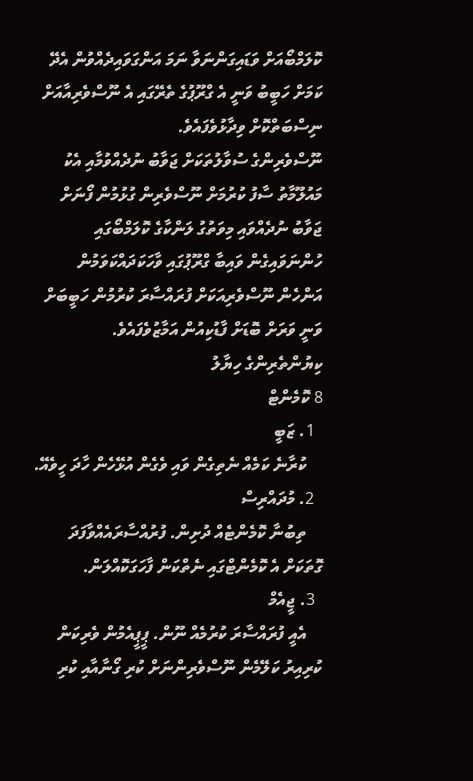ކޮލަމްބޯއަށް ވަޑައިގަންނަވާ ނަމަ އަންގަވައިދެއްވުން އެދޭ ކަމަށް ހަބީބު ވަނީ އެ ގްރޫޕުގެ ތެރޭގައި އެ ނޫސްވެރިއާއަށް ނިސްބަތްކޮށް ވިދާޅުވެފައެވެ.
ނޫސްވެރިންގެ ސުވާލުތަކަށް ޖަވާބު ނުދެއްވުމާއި އެކު މައުލޫމާތު ސާފު ކުރުމަށް ނޫސްވެރިން ގުޅުމުން ފޯނަށް ޖަވާބު ނުދެއްވައި މިވަތުގު ލަންކާގެ ކޮލަމްބޯގައި ހުންނަވައިގެން ވައިބާ ގްރޫޕުގައި ވާހަކަދައްކަވަމުން އަންހެން ނޫސްވެރިއަކަށް ފުރައްސާރަ ކުރުމުން ހަބީބަށް ވަނީ ވަރަށް ބޮޑަށް ފާޑުކިއުން އަމާޒުވެފައެވެ.
ކިޔުންތެރިންގެ ހިޔާލު
8 ކޮމެންޓް
  1. ޒަބީ
    ކުރާނެ ކަމެއް ނެތިގެން ވައި ވެގެން އުޅޭހެން ހާދަ ހީވެއޭ.
  2. މުދައްރިސް
    ތިބުނާ ކޮމެންޓެއް ދުށިން. ފުރުއްސާރައެއްވާފަދަ ގޮތަކަށް އެ ކޮމެންޓްގައި ނެތްކަން ފާހަގަކޮއްލަން.
  3. ޖީއެމް
    އެއީ ފުރައްސާރަ ކުރުމެއް ނޫން. ޕީޕީއެމުން ވެރިކަން ކުރިއިރު ކަލޭމެން ނޫސްވެރިންނަށް ކުރި ގޯނާއާއި ކުރި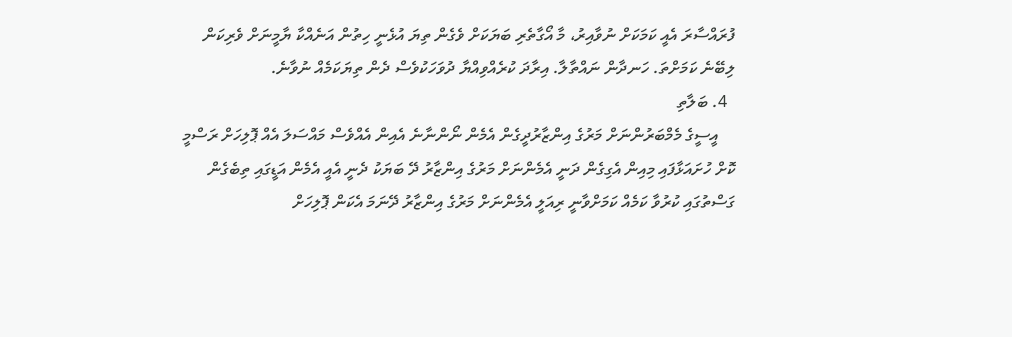ފުރައްސާރަ އެއީ ކަމަކަށް ނުވާއިރު، މާ އޯގާތެރި ބަޔަކަށް ވެގެން ތިޔަ އުޅެނީ ހިތުން އަނެއްކާ ޔާމީނަށް ވެރިކަން ލިބޭނެ ކަމަށްތަ. ހަނދާން ނައްތާލާ. އިރާދަ ކުރެއްވިއްޔާ ދުވަހަކުވެސް ދެން ތިޔަކަމެއް ނުވާނެ.
  4. ބަލާތި
    އީސީގެ މެމްބަރުންނަށް މަރުގެ އިންޒާރުދީގެން އެމެން ނޯންނާނެ އެއިން އެއްވެސް މައްސަލަ އެއް ޕޮލިހަށް ރަސްމީ ކޮށް ހުށައަޅާފައި މިއިން އެގިގެން ދަނީ އެމެންނަށް މަރުގެ އިންޒާރު ދޭ ބަޔަކު ދެނީ އެއީ އެމެން އަޑީގައި ތިބެގެން ގަސްތުގައި ކުރުވާ ކަމެއް ކަމަށްވާނީ ރިއަލީ އެމެންނަށް މަރުގެ އިންޒާރު ދޭނަމަ އެކަން ޕޮލިހަށް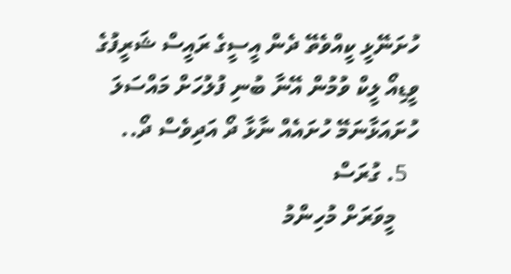ހުށަނޭޅީ ކީއްވެތޭ ދެން އީސީގެ ރައީސް ޝަރީފުގެ ވީޑިއޯ ލީކް ވުމުން އޭނާ ބުނި ފުލުހަށް މައްސަލަ ހުށައަޅާނަމޭ ހުށައެއް ނާޅާ ދޯ އަދިވެސް ދޯ..
  5. ގުރަސް
    މީވަރަށް މުހިންމު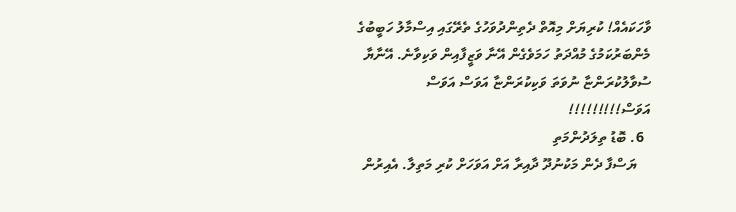ވާހަކައެއް! ކުރިޔަށް މިއޮތް ދެތިންދުވަހުގެ ތެރޭގައި އިސްމާލު ހަބީބުގެ މެންބަރުކަމުގެ މުއްދަތު ހަމަވެގެން އޭނާ ވަޒީފާއިން ވަކިވާނެ. އޭނާޔާ ސުވާލުކުރަންޏާ ނުވަތަ ވަކިކުރަންޏާ އަވަސް އަވަސް އަވަސް!!!!!!!!!
  6. ބޮޑު ތިލަދުންމަތި
    ޔަސްފާ ދެން މަކުނުދޫ ދާއިރާ އަށް އަވަހަށް ކުރި މަތިލާ. އެއިރުން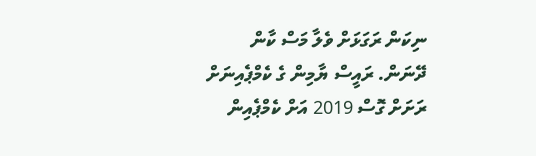ނިކަން ރަގަޅަށް ވެލާ މަސް ކާން ދޭނަން. ރައީސް ޔާމިން ގެ ކެމްޕެއިނަށް ރަށަށް ގޮސް 2019 އަށް ކެމްޕެއިން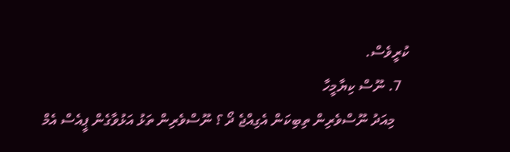ކުރީވެސް.
  7. ނޫސް ކިޔާމީހާ
    މިއަދު ނޫސްވެރިން ތިބިކަން އެގިއްޖެ ދޯ ؟ ނޫސްވެރިން ތަޅު އަޅުވާގެން ޕީއެސް އެމް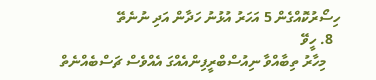ހިސޯރުކޮއްގެން 5 އަހަރު އުޅުނު ހަދާން އަދި ނުނެތޭ
  8. ހީވޭ
    މިހާރު ތިބާއްވާ ނިއުސްބްރީފިންއެއްގަ އެއްވެސް ޗަސްބެއްނެތް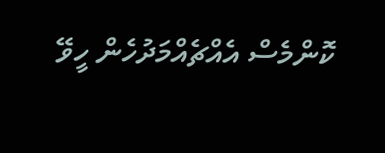ކޮންމެސް އެއްޗެއްމަދުހެން ހީވޭ